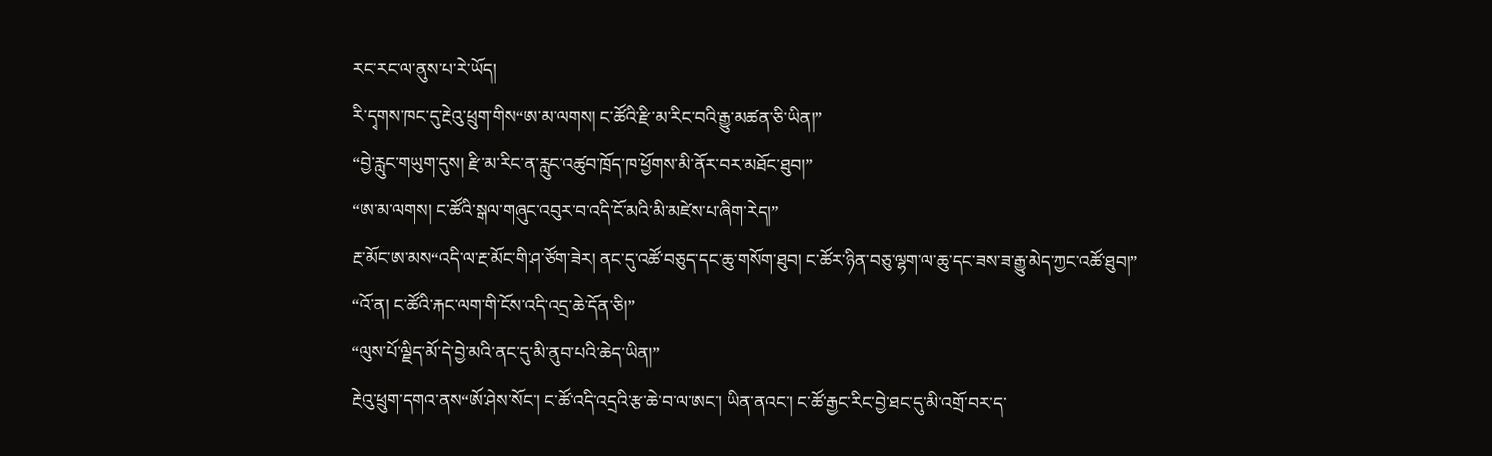རང་རང་ལ་ནུས་པ་རེ་ཡོད།
རི་དྭགས་ཁང་དུ་རྔེའུ་ཕྲུག་གིས“ཨ་མ་ལགས། ང་ཚོའི་རྫི་མ་རིང་བའི་རྒྱུ་མཚན་ཅི་ཡིན།”
“བྱེ་རླུང་གཡུག་དུས། རྫི་མ་རིང་ན་རླུང་འཚུབ་ཁྲོད་ཁ་ཕྱོགས་མི་ནོར་བར་མཐོང་ཐུབ།”
“ཨ་མ་ལགས། ང་ཚོའི་སྒལ་གཞུང་འབུར་བ་འདི་ངོ་མའི་མི་མཛེས་པ་ཞིག་རེད།”
རྔ་མོང་ཨ་མས“འདི་ལ་རྔ་མོང་གི་ཤ་ཙོག་ཟེར། ནང་དུ་འཚོ་བཅུད་དང་ཆུ་གསོག་ཐུབ། ང་ཚོར་ཉིན་བཅུ་ལྷག་ལ་ཆུ་དང་ཟས་ཟ་རྒྱུ་མེད་ཀྱང་འཚོ་ཐུབ།”
“འོ་ན། ང་ཚོའི་རྐང་ལག་གི་ངོས་འདི་འདྲ་ཆེ་དོན་ཅི།”
“ལུས་པོ་ལྗིད་མོ་དེ་བྱེ་མའི་ནང་དུ་མི་ནུབ་པའི་ཆེད་ཡིན།”
རྔེའུ་ཕྲུག་དགའ་ནས“ཨོ་ཤེས་སོང་། ང་ཚོ་འདི་འདྲའི་རྩ་ཆེ་བ་ལ་ཨང་། ཡིན་ནའང་། ང་ཚོ་རྒྱང་རིང་བྱེ་ཐང་དུ་མི་འགྲོ་བར་ད་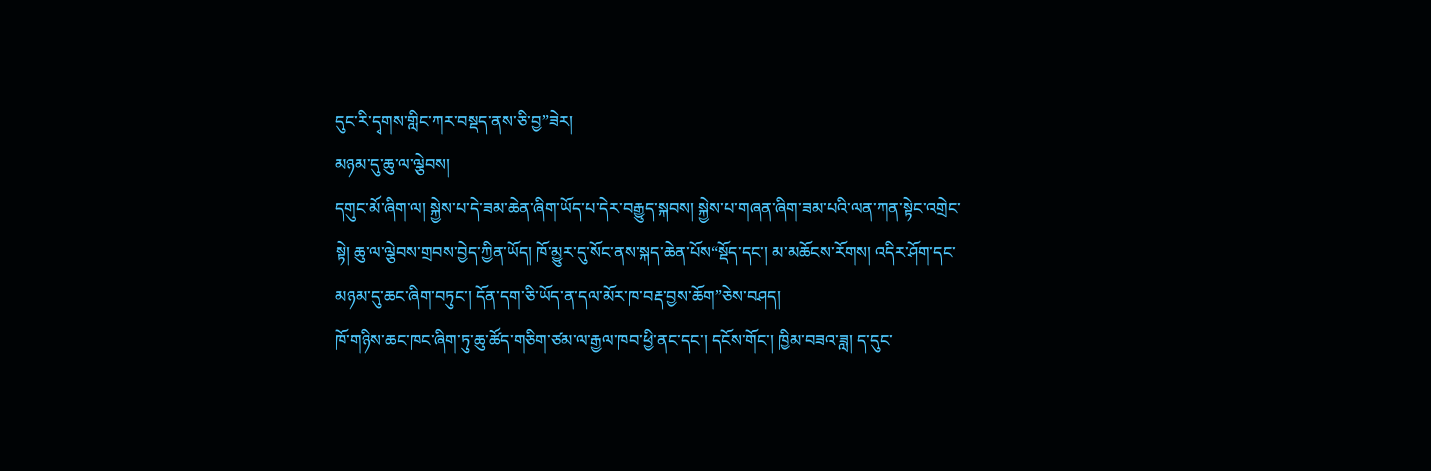དུང་རི་དྭགས་གླིང་ཀར་བསྡད་ནས་ཅི་བྱ”ཟེར།
མཉམ་དུ་ཆུ་ལ་ལྕེབས།
དགུང་མོ་ཞིག་ལ། སྐྱེས་པ་དེ་ཟམ་ཆེན་ཞིག་ཡོད་པ་དེར་བརྒྱུད་སྐབས། སྐྱེས་པ་གཞན་ཞིག་ཟམ་པའི་ལན་ཀན་སྟེང་འགྲེང་སྟེ། ཆུ་ལ་ལྕེབས་གྲབས་བྱེད་ཀྱིན་ཡོད། ཁོ་མྱུར་དུ་སོང་ནས་སྐད་ཆེན་པོས“སྡོད་དང་། མ་མཆོངས་རོགས། འདིར་ཤོག་དང་མཉམ་དུ་ཆང་ཞིག་བཏུང་། དོན་དག་ཅི་ཡོད་ན་དལ་མོར་ཁ་བརྡ་བྱས་ཆོག”ཅེས་བཤད།
ཁོ་གཉིས་ཆང་ཁང་ཞིག་ཏུ་ཆུ་ཚོད་གཅིག་ཙམ་ལ་རྒྱལ་ཁབ་ཕྱི་ནང་དང་། དངོས་གོང་། ཁྱིམ་བཟའ་ཟླ། ད་དུང་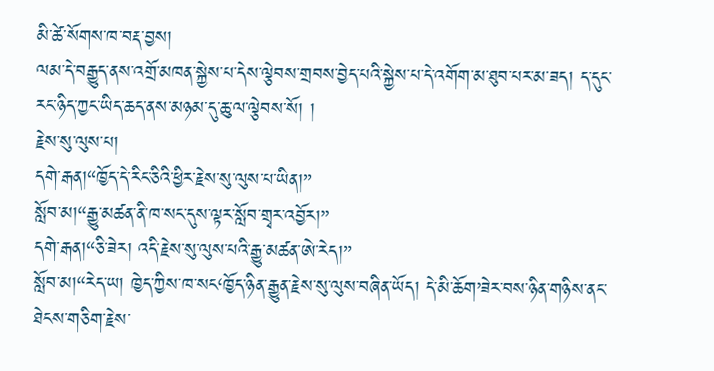མི་ཚེ་སོགས་ཁ་བརྡ་བྱས།
ལམ་དེ་བརྒྱུད་ནས་འགྲོ་མཁན་སྐྱེས་པ་དེས་ལྕེབས་གྲབས་བྱེད་པའི་སྐྱེས་པ་དེ་འགོག་མ་ཐུབ་པར་མ་ཟད། ད་དུང་རང་ཉིད་ཀྱང་ཡིད་ཆད་ནས་མཉམ་དུ་ཆུ་ལ་ལྕེབས་སོ། །
རྗེས་སུ་ལུས་པ།
དགེ་རྒན།“ཁྱོད་དེ་རིང་ཅིའི་ཕྱིར་རྗེས་སུ་ལུས་པ་ཡིན།”
སློབ་མ།“རྒྱུ་མཚན་ནི་ཁ་སང་དུས་ལྟར་སློབ་གྲྭར་འབྱོར།”
དགེ་རྒན།“ཅི་ཟེར། འདི་རྗེས་སུ་ལུས་པའི་རྒྱུ་མཚན་ཨེ་རེད།”
སློབ་མ།“རེད་ཡ། ཁྱེད་ཀྱིས་ཁ་སང‘ཁྱོད་ཉིན་རྒྱུན་རྗེས་སུ་ལུས་བཞིན་ཡོད། དེ་མི་ཆོག’ཟེར་བས་ཉིན་གཉིས་ནང་ཐེངས་གཅིག་རྗེས་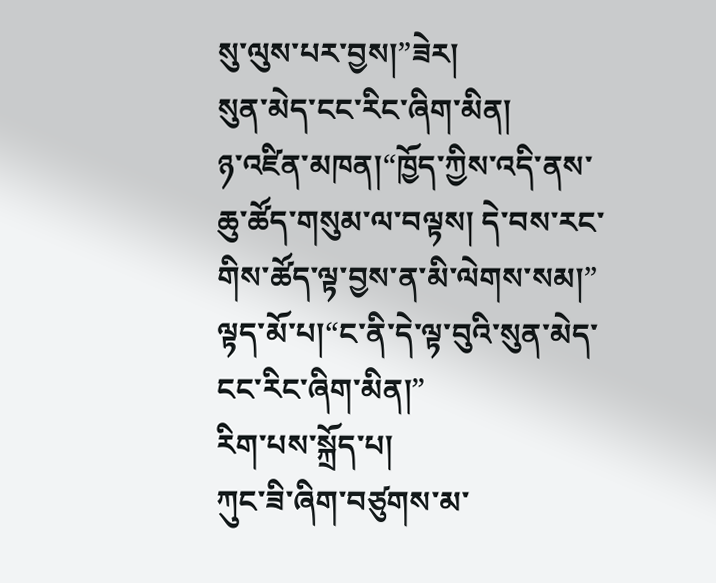སུ་ལུས་པར་བྱས།”ཟེར།
སུན་མེད་ངང་རིང་ཞིག་མིན།
ཉ་འཛིན་མཁན།“ཁྱོད་ཀྱིས་འདི་ནས་ཆུ་ཚོད་གསུམ་ལ་བལྟས། དེ་བས་རང་གིས་ཚོད་ལྟ་བྱས་ན་མི་ལེགས་སམ།”
ལྟད་མོ་པ།“ང་ནི་དེ་ལྟ་བུའི་སུན་མེད་ངང་རིང་ཞིག་མིན།”
རིག་པས་སྐྲོད་པ།
ཀུང་ཟི་ཞིག་བཙུགས་མ་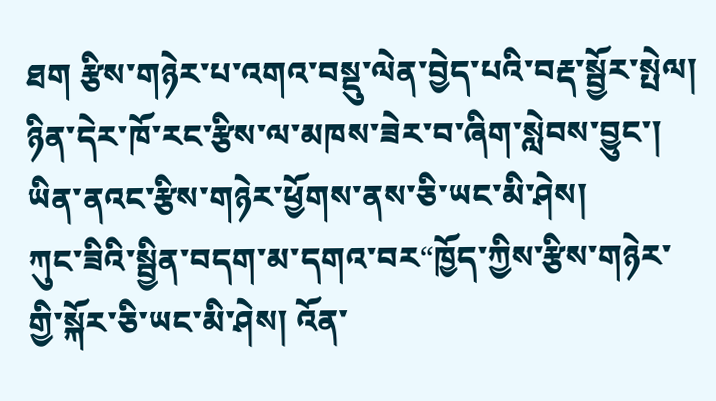ཐག རྩིས་གཉེར་པ་འགའ་བསྡུ་ལེན་བྱེད་པའི་བརྡ་སྦྱོར་སྤེལ། ཉིན་དེར་ཁོ་རང་རྩིས་ལ་མཁས་ཟེར་བ་ཞིག་སླེབས་བྱུང་། ཡིན་ནའང་རྩིས་གཉེར་ཕྱོགས་ནས་ཅི་ཡང་མི་ཤེས།
ཀུང་ཟིའི་སྦྱིན་བདག་མ་དགའ་བར“ཁྱོད་ཀྱིས་རྩིས་གཉེར་གྱི་སྐོར་ཅི་ཡང་མི་ཤེས། འོན་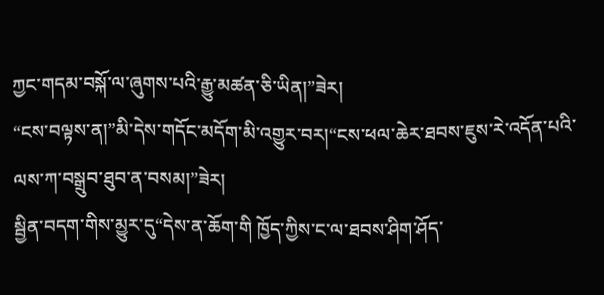ཀྱང་གདམ་བསྐོ་ལ་ཞུགས་པའི་རྒྱུ་མཚན་ཅི་ཡིན།”ཟེར།
“ངས་བལྟས་ན།”མི་དེས་གདོང་མདོག་མི་འགྱུར་བར།“ངས་ཕལ་ཆེར་ཐབས་ཇུས་རེ་འདོན་པའི་ལས་ཀ་བསྒྲུབ་ཐུབ་ན་བསམ།”ཟེར།
སྦྱིན་བདག་གིས་མྱུར་དུ“དེས་ན་ཆོག་གི ཁྱོད་ཀྱིས་ང་ལ་ཐབས་ཤིག་ཤོད་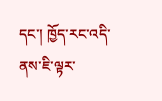དང་། ཁྱོད་རང་འདི་ནས་ཇི་ལྟར་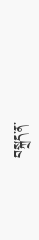བསྐྲད་ན་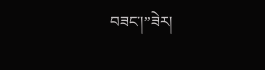བཟང་།”ཟེར།